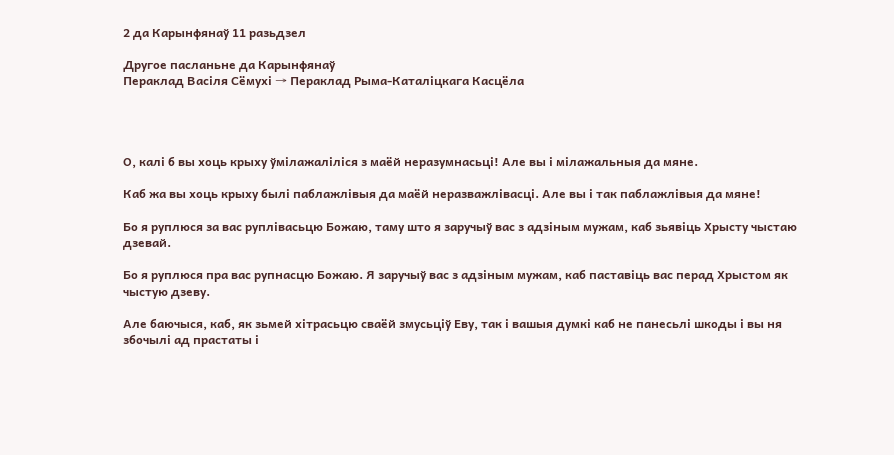2 да Карынфянаў 11 разьдзел

Другое пасланьне да Карынфянаў
Пераклад Васіля Сёмухі → Пераклад Рыма-Каталіцкага Касцёла




О, калі б вы хоць крыху ўмілажаліліся з маёй неразумнасьці! Але вы і мілажальныя да мяне.

Каб жа вы хоць крыху былі паблажлівыя да маёй неразважлівасці. Але вы і так паблажлівыя да мяне!

Бо я руплюся за вас руплівасьцю Божаю, таму што я заручыў вас з адзіным мужам, каб зьявіць Хрысту чыстаю дзевай.

Бо я руплюся пра вас рупнасцю Божаю. Я заручыў вас з адзіным мужам, каб паставіць вас перад Хрыстом як чыстую дзеву.

Але баючыся, каб, як зьмей хітрасьцю сваёй змусьціў Еву, так і вашыя думкі каб не панесьлі шкоды і вы ня збочылі ад прастаты і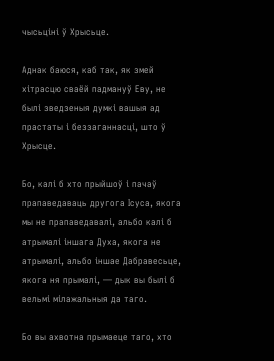чысьціні ў Хрысьце.

Аднак баюся, каб так, як змей хітрасцю сваёй падмануў Еву, не былі зведзеныя думкі вашыя ад прастаты і беззаганнасці, што ў Хрысце.

Бо, калі б хто прыйшоў і пачаў прапаведаваць другога Ісуса, якога мы не прапаведавалі, альбо калі б атрымалі іншага Духа, якога не атрымалі, альбо іншае Дабравесьце, якога ня прымалі, — дык вы былі б вельмі мілажальныя да таго.

Бо вы ахвотна прымаеце таго, хто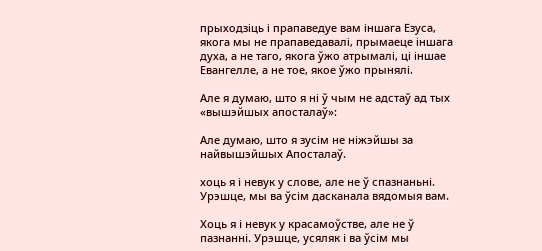прыходзіць і прапаведуе вам іншага Езуса, якога мы не прапаведавалі, прымаеце іншага духа, а не таго, якога ўжо атрымалі, ці іншае Евангелле, а не тое, якое ўжо прынялі.

Але я думаю, што я ні ў чым не адстаў ад тых «вышэйшых апосталаў»:

Але думаю, што я зусім не ніжэйшы за найвышэйшых Апосталаў.

хоць я і невук у слове, але не ў спазнаньні. Урэшце, мы ва ўсім дасканала вядомыя вам.

Хоць я і невук у красамоўстве, але не ў пазнанні. Урэшце, усяляк і ва ўсім мы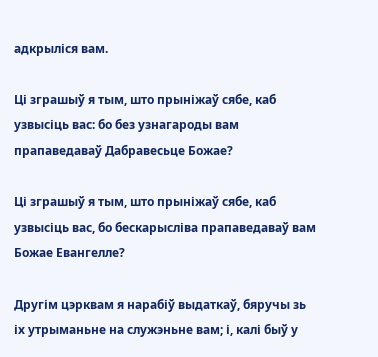адкрыліся вам.

Ці зграшыў я тым, што прыніжаў сябе, каб узвысіць вас: бо без узнагароды вам прапаведаваў Дабравесьце Божае?

Ці зграшыў я тым, што прыніжаў сябе, каб узвысіць вас, бо бескарысліва прапаведаваў вам Божае Евангелле?

Другім цэрквам я нарабіў выдаткаў, бяручы зь іх утрыманьне на служэньне вам; і, калі быў у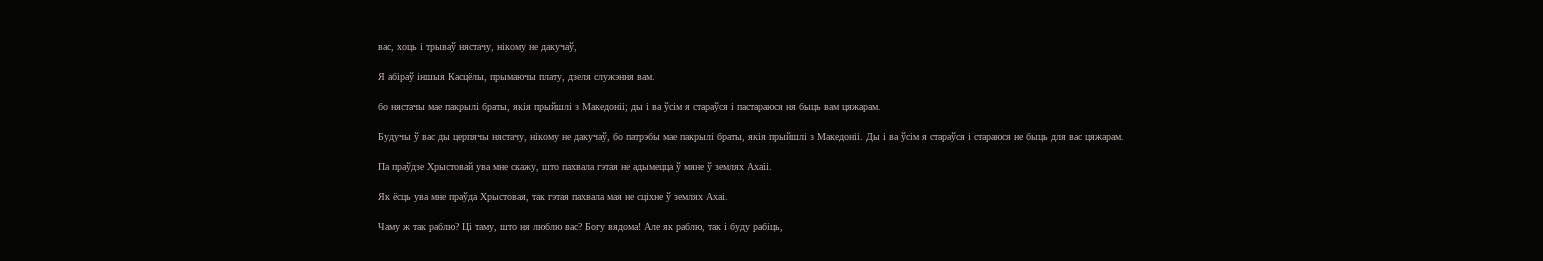вас, хоць і трываў нястачу, нікому не дакучаў,

Я абіраў іншыя Касцёлы, прымаючы плату, дзеля служэння вам.

бо нястачы мае пакрылі браты, якія прыйшлі з Македоніі; ды і ва ўсім я стараўся і пастараюся ня быць вам цяжарам.

Будучы ў вас ды церпячы нястачу, нікому не дакучаў, бо патрэбы мае пакрылі браты, якія прыйшлі з Македоніі. Ды і ва ўсім я стараўся і стараюся не быць для вас цяжарам.

Па праўдзе Хрыстовай ува мне скажу, што пахвала гэтая не адымецца ў мяне ў землях Ахаіі.

Як ёсць ува мне праўда Хрыстовая, так гэтая пахвала мая не сціхне ў землях Ахаі.

Чаму ж так раблю? Ці таму, што ня люблю вас? Богу вядома! Але як раблю, так і буду рабіць,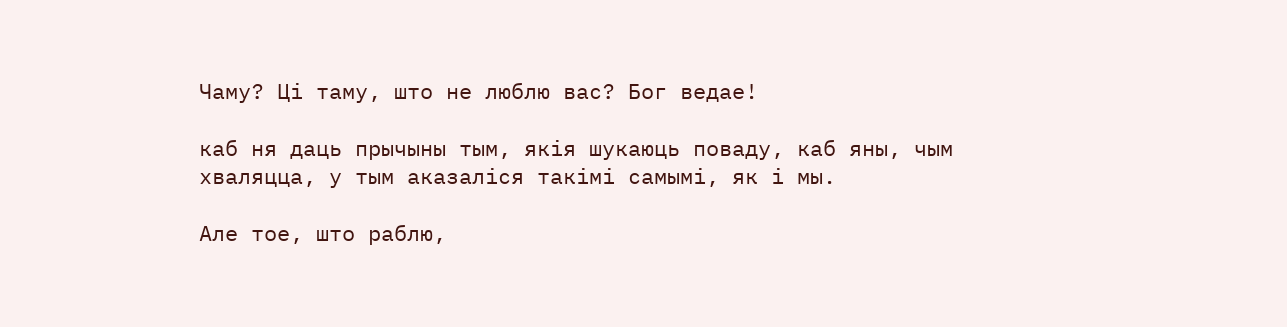Чаму? Ці таму, што не люблю вас? Бог ведае!

каб ня даць прычыны тым, якія шукаюць поваду, каб яны, чым хваляцца, у тым аказаліся такімі самымі, як і мы.

Але тое, што раблю,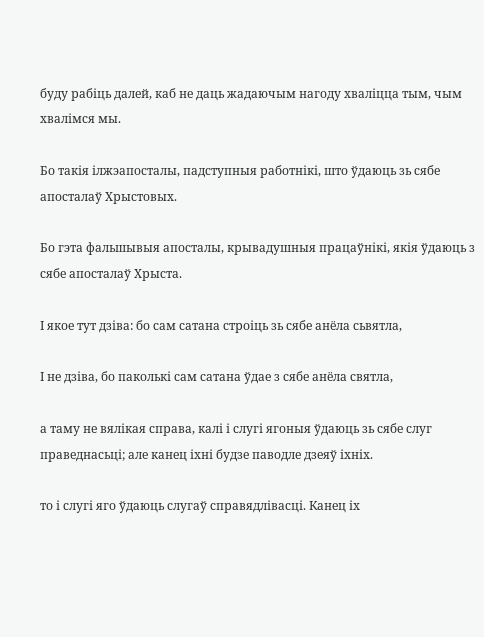буду рабіць далей, каб не даць жадаючым нагоду хваліцца тым, чым хвалімся мы.

Бо такія ілжэапосталы, падступныя работнікі, што ўдаюць зь сябе апосталаў Хрыстовых.

Бо гэта фальшывыя апосталы, крывадушныя працаўнікі, якія ўдаюць з сябе апосталаў Хрыста.

І якое тут дзіва: бо сам сатана строіць зь сябе анёла сьвятла,

І не дзіва, бо паколькі сам сатана ўдае з сябе анёла святла,

а таму не вялікая справа, калі і слугі ягоныя ўдаюць зь сябе слуг праведнасьці; але канец іхні будзе паводле дзеяў іхніх.

то і слугі яго ўдаюць слугаў справядлівасці. Канец іх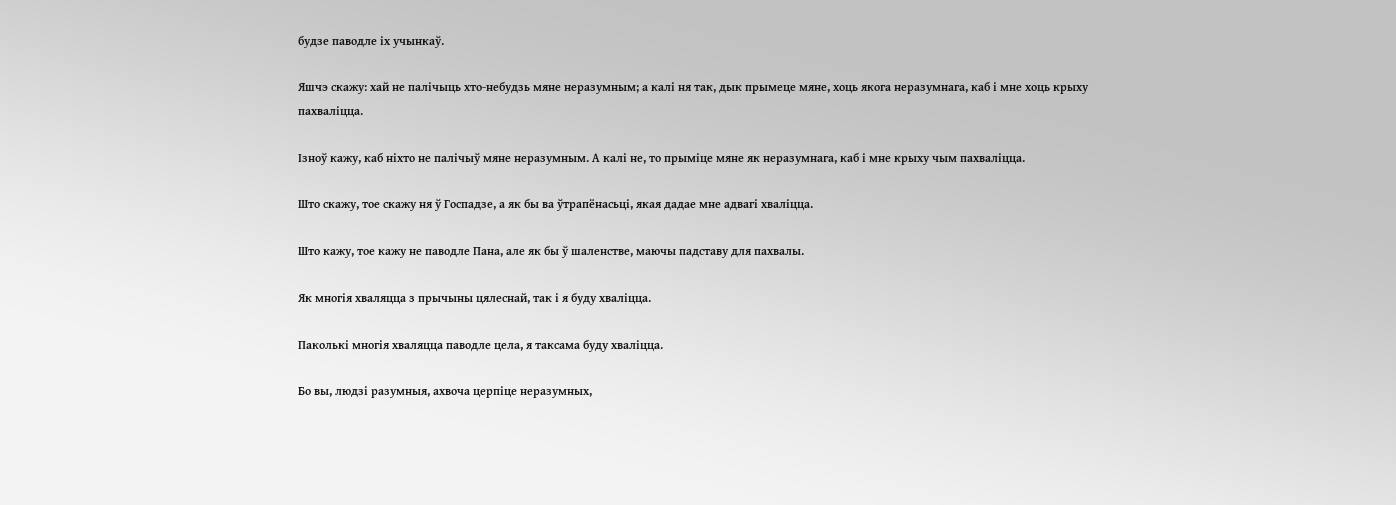будзе паводле іх учынкаў.

Яшчэ скажу: хай не палічыць хто-небудзь мяне неразумным; а калі ня так, дык прымеце мяне, хоць якога неразумнага, каб і мне хоць крыху пахваліцца.

Ізноў кажу, каб ніхто не палічыў мяне неразумным. А калі не, то прыміце мяне як неразумнага, каб і мне крыху чым пахваліцца.

Што скажу, тое скажу ня ў Госпадзе, а як бы ва ўтрапёнасьці, якая дадае мне адвагі хваліцца.

Што кажу, тое кажу не паводле Пана, але як бы ў шаленстве, маючы падставу для пахвалы.

Як многія хваляцца з прычыны цялеснай, так і я буду хваліцца.

Паколькі многія хваляцца паводле цела, я таксама буду хваліцца.

Бо вы, людзі разумныя, ахвоча церпіце неразумных,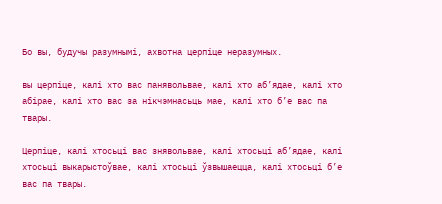Бо вы, будучы разумнымі, ахвотна церпіце неразумных.

вы церпіце, калі хто вас панявольвае, калі хто аб’ядае, калі хто абірае, калі хто вас за нікчэмнасьць мае, калі хто б’е вас па твары.

Церпіце, калі хтосьці вас знявольвае, калі хтосьці аб’ядае, калі хтосьці выкарыстоўвае, калі хтосьці ўзвышаецца, калі хтосьці б’е вас па твары.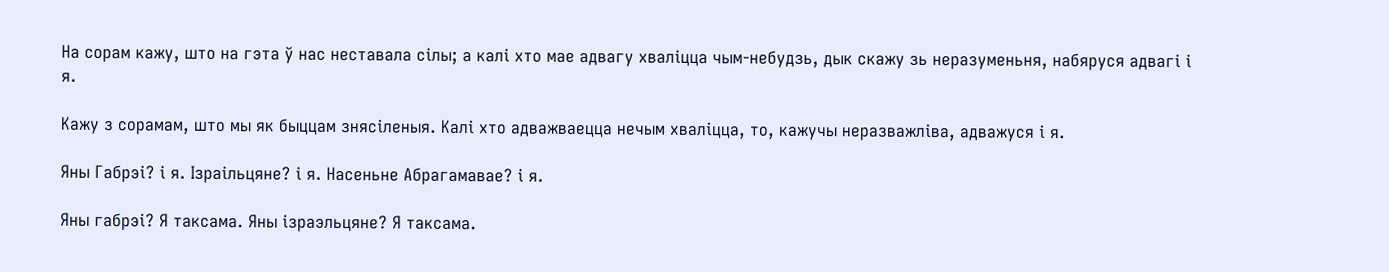На сорам кажу, што на гэта ў нас неставала сілы; а калі хто мае адвагу хваліцца чым-небудзь, дык скажу зь неразуменьня, набяруся адвагі і я.

Кажу з сорамам, што мы як быццам знясіленыя. Калі хто адважваецца нечым хваліцца, то, кажучы неразважліва, адважуся і я.

Яны Габрэі? і я. Ізраільцяне? і я. Насеньне Абрагамавае? і я.

Яны габрэі? Я таксама. Яны ізраэльцяне? Я таксама.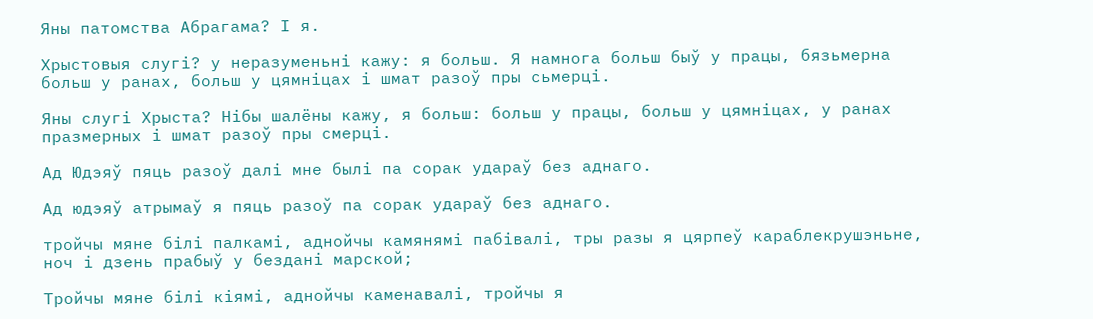Яны патомства Абрагама? І я.

Хрыстовыя слугі? у неразуменьні кажу: я больш. Я намнога больш быў у працы, бязьмерна больш у ранах, больш у цямніцах і шмат разоў пры сьмерці.

Яны слугі Хрыста? Нібы шалёны кажу, я больш: больш у працы, больш у цямніцах, у ранах празмерных і шмат разоў пры смерці.

Ад Юдэяў пяць разоў далі мне былі па сорак удараў без аднаго.

Ад юдэяў атрымаў я пяць разоў па сорак удараў без аднаго.

тройчы мяне білі палкамі, аднойчы камянямі пабівалі, тры разы я цярпеў караблекрушэньне, ноч і дзень прабыў у бездані марской;

Тройчы мяне білі кіямі, аднойчы каменавалі, тройчы я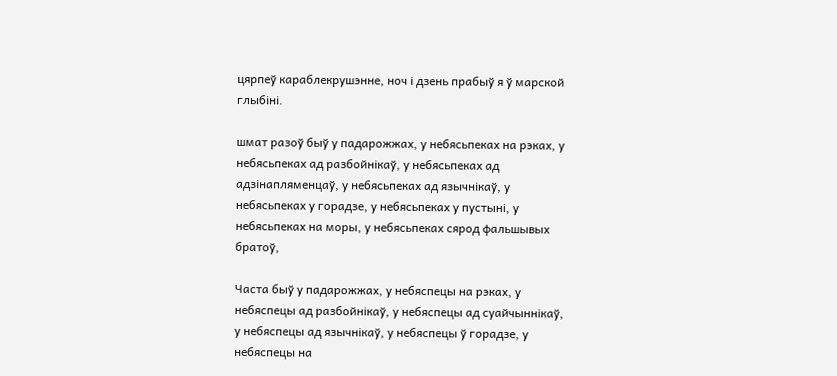цярпеў караблекрушэнне, ноч і дзень прабыў я ў марской глыбіні.

шмат разоў быў у падарожжах, у небясьпеках на рэках, у небясьпеках ад разбойнікаў, у небясьпеках ад адзінапляменцаў, у небясьпеках ад язычнікаў, у небясьпеках у горадзе, у небясьпеках у пустыні, у небясьпеках на моры, у небясьпеках сярод фальшывых братоў,

Часта быў у падарожжах, у небяспецы на рэках, у небяспецы ад разбойнікаў, у небяспецы ад суайчыннікаў, у небяспецы ад язычнікаў, у небяспецы ў горадзе, у небяспецы на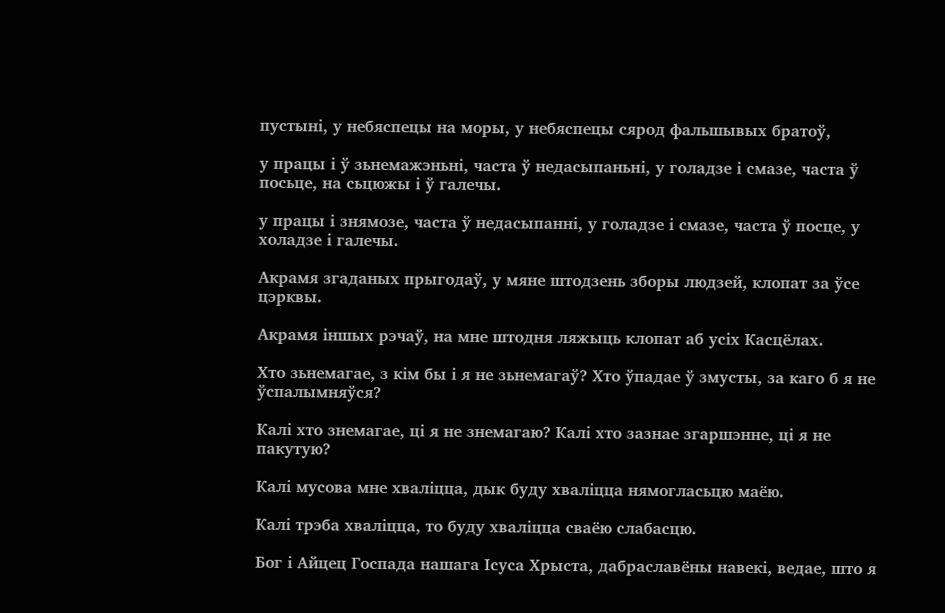пустыні, у небяспецы на моры, у небяспецы сярод фальшывых братоў,

у працы і ў зьнемажэньні, часта ў недасыпаньні, у голадзе і смазе, часта ў посьце, на сьцюжы і ў галечы.

у працы і знямозе, часта ў недасыпанні, у голадзе і смазе, часта ў посце, у холадзе і галечы.

Акрамя згаданых прыгодаў, у мяне штодзень зборы людзей, клопат за ўсе цэрквы.

Акрамя іншых рэчаў, на мне штодня ляжыць клопат аб усіх Касцёлах.

Хто зьнемагае, з кім бы і я не зьнемагаў? Хто ўпадае ў змусты, за каго б я не ўспалымняўся?

Калі хто знемагае, ці я не знемагаю? Калі хто зазнае згаршэнне, ці я не пакутую?

Калі мусова мне хваліцца, дык буду хваліцца нямогласьцю маёю.

Калі трэба хваліцца, то буду хваліцца сваёю слабасцю.

Бог і Айцец Госпада нашага Ісуса Хрыста, дабраславёны навекі, ведае, што я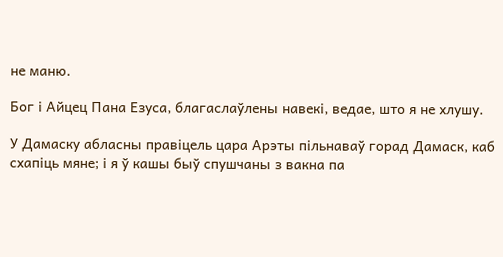не маню.

Бог і Айцец Пана Езуса, благаслаўлены навекі, ведае, што я не хлушу.

У Дамаску абласны правіцель цара Арэты пільнаваў горад Дамаск, каб схапіць мяне; і я ў кашы быў спушчаны з вакна па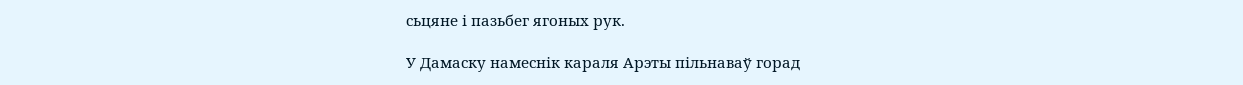сьцяне і пазьбег ягоных рук.

У Дамаску намеснік караля Арэты пільнаваў горад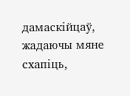дамаскійцаў, жадаючы мяне схапіць,